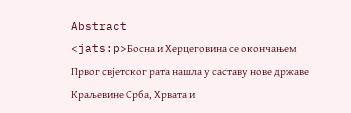Abstract
<jats:p>Босна и Херцеговина се окончањем Првог свјетског рата нашла у саставу нове државе Краљевине Срба, Хрвата и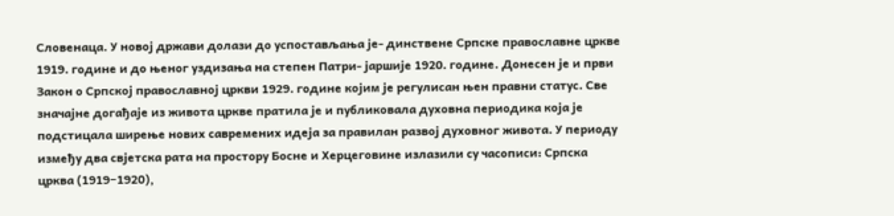Словенаца. У новој држави долази до успостављања је- динствене Српске православне цркве 1919. године и до њеног уздизања на степен Патри- јаршије 1920. године. Донесен је и први Закон о Српској православној цркви 1929. године којим је регулисан њен правни статус. Све значајне догађаје из живота цркве пратила је и публиковала духовна периодика која је подстицала ширење нових савремених идеја за правилан развој духовног живота. У периоду између два свјетска рата на простору Босне и Херцеговине излазили су часописи: Српска црква (1919−1920),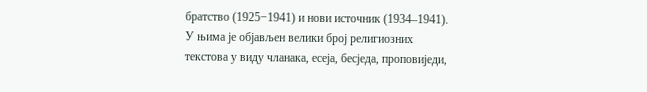братство (1925−1941) и нови источник (1934–1941). У њима је објављен велики број религиозних текстова у виду чланака, есеја, бесједа, проповиједи,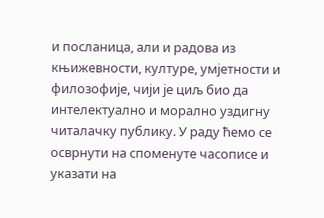и посланица, али и радова из књижевности, културе, умјетности и филозофије, чији је циљ био да интелектуално и морално уздигну читалачку публику. У раду ћемо се осврнути на споменуте часописе и указати на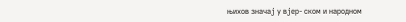њихов значај у вјер- ском и народном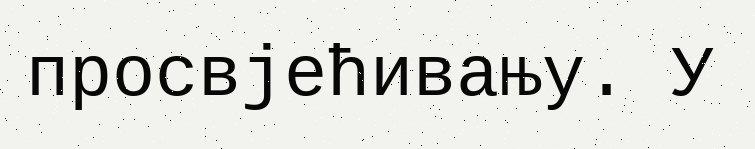просвјећивању. У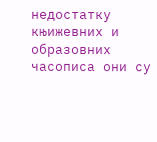недостатку књижевних и образовних часописа они су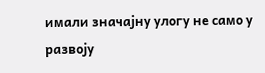имали значајну улогу не само у развоју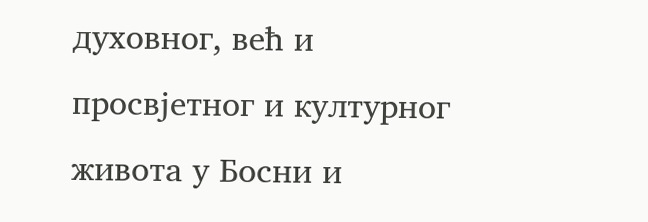духовног, већ и просвјетног и културног живота у Босни и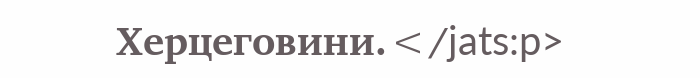Херцеговини.</jats:p>